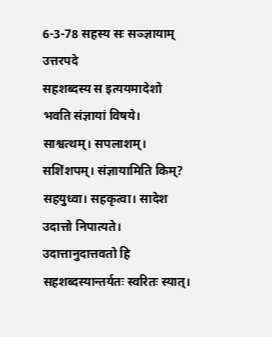6-3-78 सहस्य सः सञ्ज्ञायाम् उत्तरपदे
सहशब्दस्य स इत्ययमादेशो भवति संज्ञायां विषये। साश्वत्थम्। सपलाशम्। सशिंशपम्। संज्ञायामिति किम्? सहयुध्वा। सहकृत्वा। सादेश उदात्तो निपात्यते। उदात्तानुदात्तवतो हि सहशब्दस्यान्तर्यतः स्वरितः स्यात्।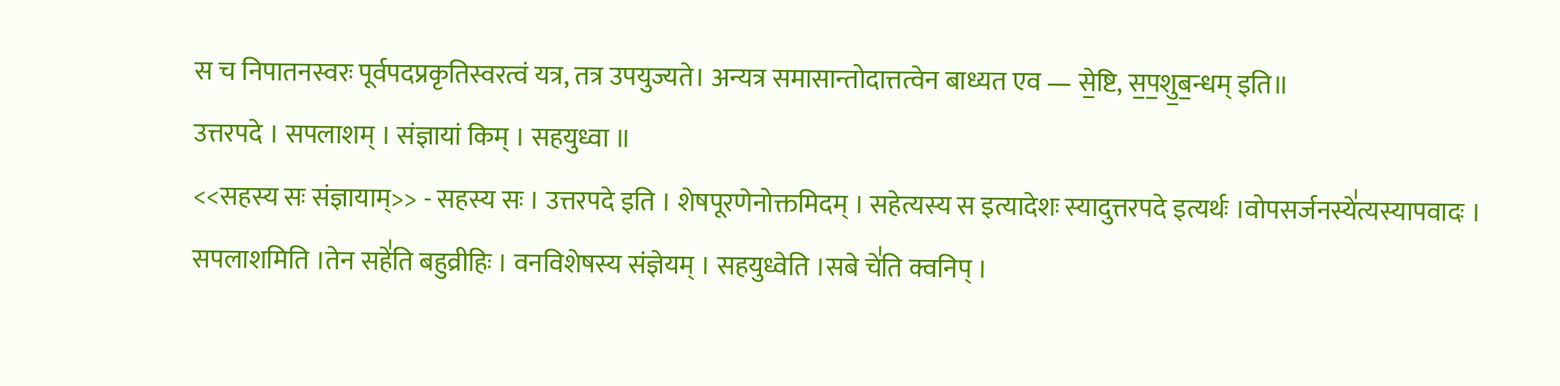स च निपातनस्वरः पूर्वपदप्रकृतिस्वरत्वं यत्र, तत्र उपयुज्यते। अन्यत्र समासान्तोदात्तत्वेन बाध्यत एव — से॒ष्टि, स॒प॒शु॒ब॒न्धम् इति॥
उत्तरपदे । सपलाशम् । संज्ञायां किम् । सहयुध्वा ॥
<<सहस्य सः संज्ञायाम्>> - सहस्य सः । उत्तरपदे इति । शेषपूरणेनोक्तमिदम् । सहेत्यस्य स इत्यादेशः स्यादुत्तरपदे इत्यर्थः ।वोपसर्जनस्ये॑त्यस्यापवादः । सपलाशमिति ।तेन सहे॑ति बहुव्रीहिः । वनविशेषस्य संज्ञेयम् । सहयुध्वेति ।सबे चे॑ति क्वनिप् ।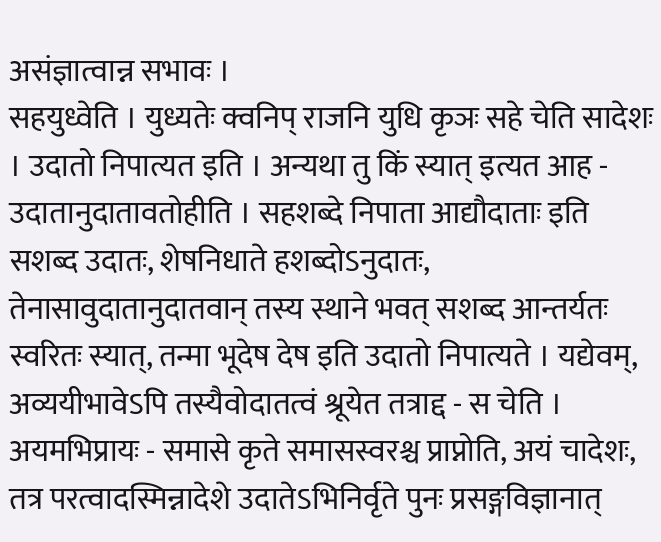असंज्ञात्वान्न सभावः ।
सहयुध्वेति । युध्यतेः क्वनिप् राजनि युधि कृञः सहे चेति सादेशः । उदातो निपात्यत इति । अन्यथा तु किं स्यात् इत्यत आह - उदातानुदातावतोहीति । सहशब्दे निपाता आद्यौदाताः इति सशब्द उदातः, शेषनिधाते हशब्दोऽनुदातः, तेनासावुदातानुदातवान् तस्य स्थाने भवत् सशब्द आन्तर्यतः स्वरितः स्यात्, तन्मा भूदेष देष इति उदातो निपात्यते । यद्येवम्, अव्ययीभावेऽपि तस्यैवोदातत्वं श्रूयेत तत्राद्द - स चेति । अयमभिप्रायः - समासे कृते समासस्वरश्च प्राप्नोति, अयं चादेशः, तत्र परत्वादस्मिन्नादेशे उदातेऽभिनिर्वृते पुनः प्रसङ्गविज्ञानात्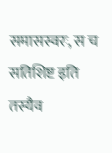समासस्वरः, स च सतिशिष्ट इति तस्यैव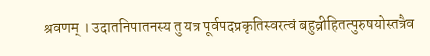श्रवणम् । उदातनिपातनस्य तु यत्र पूर्वपदप्रकृतिस्वरत्वं बहुव्रीहितत्पुरुषयोस्तत्रैव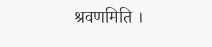श्रवणमिति ।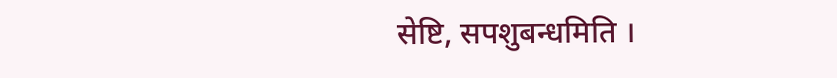सेष्टि, सपशुबन्धमिति ।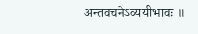अन्तवचनेऽव्ययीभावः ॥